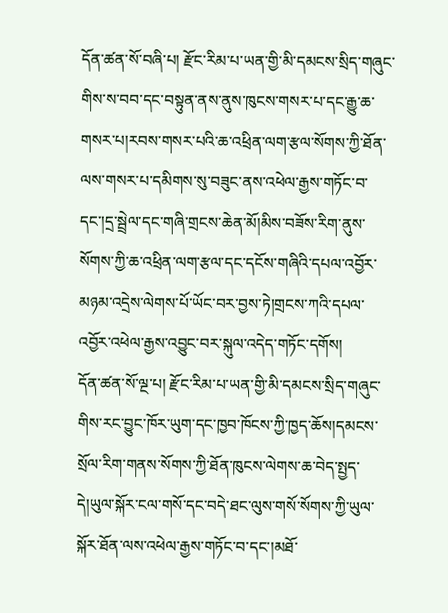དོན་ཚན་སོ་བཞི་པ། རྫོང་རིམ་པ་ཡན་གྱི་མི་དམངས་སྲིད་གཞུང་གིས་ས་བབ་དང་བསྟུན་ནས་ནུས་ཁུངས་གསར་པ་དང་རྒྱུ་ཆ་གསར་པ།རབས་གསར་པའི་ཆ་འཕྲིན་ལག་རྩལ་སོགས་ཀྱི་ཐོན་ལས་གསར་པ་དམིགས་སུ་བཟུང་ནས་འཕེལ་རྒྱས་གཏོང་བ་དང་།དྲ་སྦྲེལ་དང་གཞི་གྲངས་ཆེན་མོ།མིས་བཟོས་རིག་ནུས་སོགས་ཀྱི་ཆ་འཕྲིན་ལག་རྩལ་དང་དངོས་གཞིའི་དཔལ་འབྱོར་མཉམ་འདྲེས་ལེགས་པོ་ཡོང་བར་བྱས་ཏེ།གྲངས་ཀའི་དཔལ་འབྱོར་འཕེལ་རྒྱས་འབྱུང་བར་སྐུལ་འདེད་གཏོང་དགོས།
དོན་ཚན་སོ་ལྔ་པ། རྫོང་རིམ་པ་ཡན་གྱི་མི་དམངས་སྲིད་གཞུང་གིས་རང་བྱུང་ཁོར་ཡུག་དང་ཁྱབ་ཁོངས་ཀྱི་ཁྱད་ཆོས།དམངས་སྲོལ་རིག་གནས་སོགས་ཀྱི་ཐོན་ཁུངས་ལེགས་ཆ་བེད་སྤྱད་དེ།ཡུལ་སྐོར་ངལ་གསོ་དང་བདེ་ཐང་ལུས་གསོ་སོགས་ཀྱི་ཡུལ་སྐོར་ཐོན་ལས་འཕེལ་རྒྱས་གཏོང་བ་དང་།མཐོ་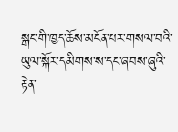སྒང་གི་ཁྱད་ཆོས་མངོན་པར་གསལ་བའི་ཡུལ་སྐོར་དམིགས་ས་དང་ཞབས་ཞུའི་རྟེན་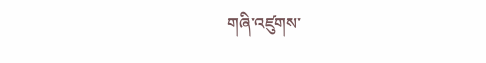གཞི་འཛུགས་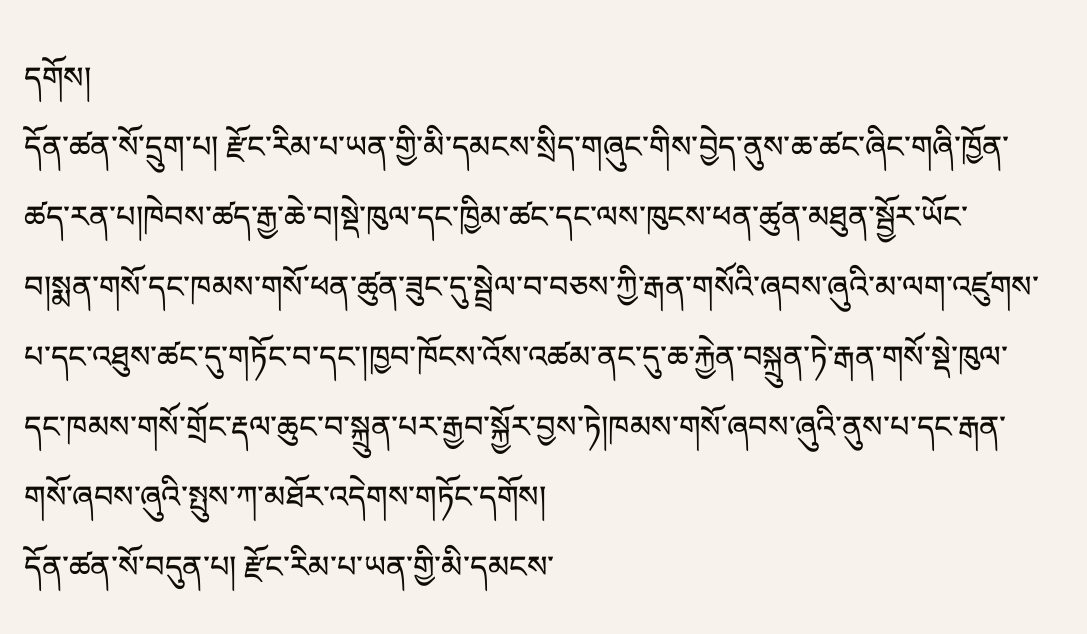དགོས།
དོན་ཚན་སོ་དྲུག་པ། རྫོང་རིམ་པ་ཡན་གྱི་མི་དམངས་སྲིད་གཞུང་གིས་བྱེད་ནུས་ཆ་ཚང་ཞིང་གཞི་ཁྱོན་ཚད་རན་པ།ཁེབས་ཚད་རྒྱ་ཆེ་བ།སྡེ་ཁུལ་དང་ཁྱིམ་ཚང་དང་ལས་ཁུངས་ཕན་ཚུན་མཐུན་སྦྱོར་ཡོང་བ།སྨན་གསོ་དང་ཁམས་གསོ་ཕན་ཚུན་ཟུང་དུ་སྦྲེལ་བ་བཅས་ཀྱི་རྒན་གསོའི་ཞབས་ཞུའི་མ་ལག་འཛུགས་པ་དང་འཐུས་ཚང་དུ་གཏོང་བ་དང་།ཁྱབ་ཁོངས་འོས་འཚམ་ནང་དུ་ཆ་རྐྱེན་བསྐྲུན་ཏེ་རྒན་གསོ་སྡེ་ཁུལ་དང་ཁམས་གསོ་གྲོང་རྡལ་ཆུང་བ་སྐྲུན་པར་རྒྱབ་སྐྱོར་བྱས་ཏེ།ཁམས་གསོ་ཞབས་ཞུའི་ནུས་པ་དང་རྒན་གསོ་ཞབས་ཞུའི་སྤུས་ཀ་མཐོར་འདེགས་གཏོང་དགོས།
དོན་ཚན་སོ་བདུན་པ། རྫོང་རིམ་པ་ཡན་གྱི་མི་དམངས་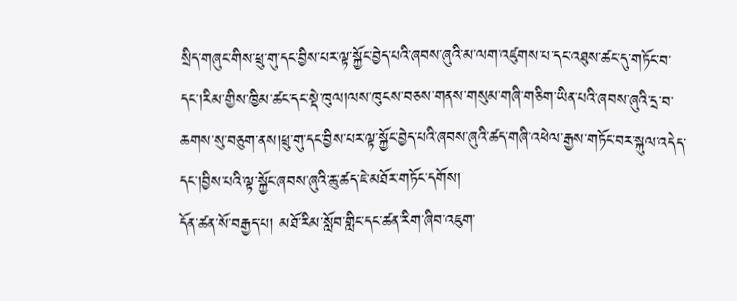སྲིད་གཞུང་གིས་ཕྲུ་གུ་དང་བྱིས་པར་ལྟ་སྐྱོང་བྱེད་པའི་ཞབས་ཞུའི་མ་ལག་འཛུགས་པ་དང་འཐུས་ཚང་དུ་གཏོང་བ་དང་།རིམ་གྱིས་ཁྱིམ་ཚང་དང་སྡེ་ཁུལ།ལས་ཁུངས་བཅས་གནས་གསུམ་གཞི་གཅིག་ཡིན་པའི་ཞབས་ཞུའི་དྲ་བ་ཆགས་སུ་བཅུག་ནས།ཕྲུ་གུ་དང་བྱིས་པར་ལྟ་སྐྱོང་བྱེད་པའི་ཞབས་ཞུའི་ཚད་གཞི་འཕེལ་རྒྱས་གཏོང་བར་སྐུལ་འདེད་དང་།བྱིས་པའི་ལྟ་སྐྱོང་ཞབས་ཞུའི་ཆུ་ཚད་ཇེ་མཐོར་གཏོང་དགོས།
དོན་ཚན་སོ་བརྒྱད་པ། མཐོ་རིམ་སློབ་གླིང་དང་ཚན་རིག་ཞིབ་འཇུག་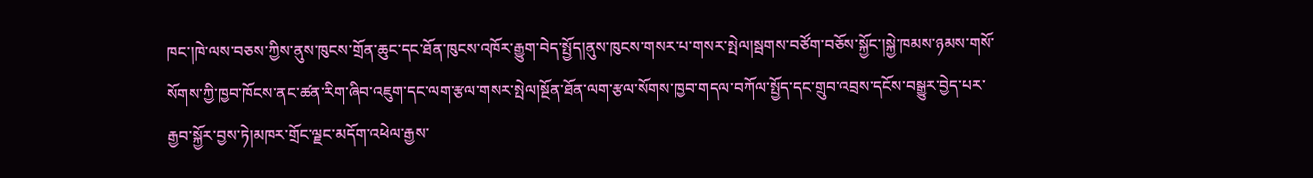ཁང་།ཁེ་ལས་བཅས་ཀྱིས་ནུས་ཁུངས་གྲོན་ཆུང་དང་ཐོན་ཁུངས་འཁོར་རྒྱུག་བེད་སྤྱོད།ནུས་ཁུངས་གསར་པ་གསར་སྤེལ།སྦགས་བཙོག་བཅོས་སྐྱོང་།སྐྱེ་ཁམས་ཉམས་གསོ་སོགས་ཀྱི་ཁྱབ་ཁོངས་ནང་ཚན་རིག་ཞིབ་འཇུག་དང་ལག་རྩལ་གསར་སྤེལ།སྔོན་ཐོན་ལག་རྩལ་སོགས་ཁྱབ་གདལ་བཀོལ་སྤྱོད་དང་གྲུབ་འབྲས་དངོས་བསྒྱུར་བྱེད་པར་རྒྱབ་སྐྱོར་བྱས་ཏེ།མཁར་གྲོང་ལྗང་མདོག་འཕེལ་རྒྱས་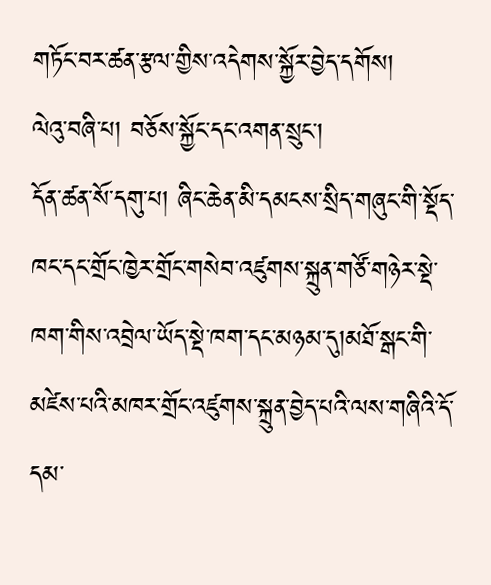གཏོང་བར་ཚན་རྩལ་གྱིས་འདེགས་སྐྱོར་བྱེད་དགོས།
ལེའུ་བཞི་པ། བཅོས་སྐྱོང་དང་འགན་སྲུང་།
དོན་ཚན་སོ་དགུ་པ། ཞིང་ཆེན་མི་དམངས་སྲིད་གཞུང་གི་སྡོད་ཁང་དང་གྲོང་ཁྱེར་གྲོང་གསེབ་འཛུགས་སྐྲུན་གཙོ་གཉེར་སྡེ་ཁག་གིས་འབྲེལ་ཡོད་སྡེ་ཁག་དང་མཉམ་དུ།མཐོ་སྒང་གི་མཛེས་པའི་མཁར་གྲོང་འཛུགས་སྐྲུན་བྱེད་པའི་ལས་གཞིའི་དོ་དམ་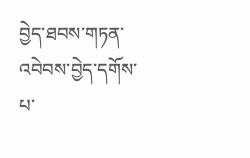བྱེད་ཐབས་གཏན་འབེབས་བྱེད་དགོས་པ་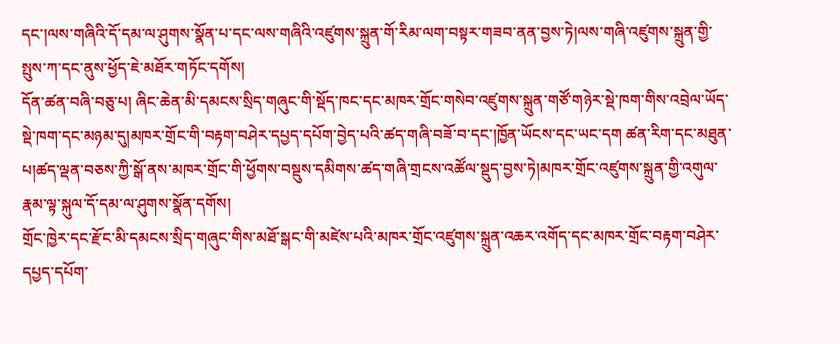དང་།ལས་གཞིའི་དོ་དམ་ལ་ཤུགས་སྣོན་པ་དང་ལས་གཞིའི་འཛུགས་སྐྲུན་གོ་རིམ་ལག་བསྟར་གཟབ་ནན་བྱས་ཏེ།ལས་གཞི་འཛུགས་སྐྲུན་གྱི་སྤུས་ཀ་དང་ནུས་ཕྱོད་ཇེ་མཐོར་གཏོང་དགོས།
དོན་ཚན་བཞི་བཅུ་པ། ཞིང་ཆེན་མི་དམངས་སྲིད་གཞུང་གི་སྡོད་ཁང་དང་མཁར་གྲོང་གསེབ་འཛུགས་སྐྲུན་གཙོ་གཉེར་སྡེ་ཁག་གིས་འབྲེལ་ཡོད་སྡེ་ཁག་དང་མཉམ་དུ།མཁར་གྲོང་གི་བརྟག་བཤེར་དཔྱད་དཔོག་བྱེད་པའི་ཚད་གཞི་བཟོ་བ་དང་།ཁྱོན་ཡོངས་དང་ཡང་དག ཚན་རིག་དང་མཐུན་པ།ཚད་ལྡན་བཅས་ཀྱི་སྒོ་ནས་མཁར་གྲོང་གི་ཕྱོགས་བསྡུས་དམིགས་ཚད་གཞི་གྲངས་འཚོལ་སྡུད་བྱས་ཏེ།མཁར་གྲོང་འཛུགས་སྐྲུན་གྱི་འགུལ་རྣམ་ལྟ་སྐུལ་དོ་དམ་ལ་ཤུགས་སྣོན་དགོས།
གྲོང་ཁྱེར་དང་རྫོང་མི་དམངས་སྲིད་གཞུང་གིས་མཐོ་སྒང་གི་མཛེས་པའི་མཁར་གྲོང་འཛུགས་སྐྲུན་འཆར་འགོད་དང་མཁར་གྲོང་བརྟག་བཤེར་དཔྱད་དཔོག་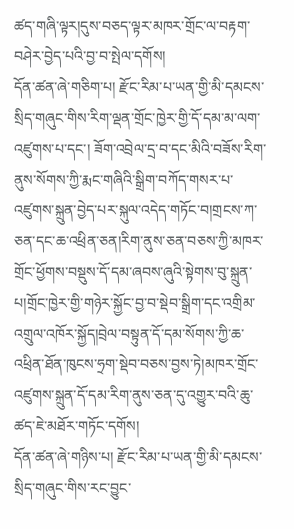ཚད་གཞི་ལྟར།དུས་བཅད་ལྟར་མཁར་གྲོང་ལ་བརྟག་བཤེར་བྱེད་པའི་བྱ་བ་སྤེལ་དགོས།
དོན་ཚན་ཞེ་གཅིག་པ། རྫོང་རིམ་པ་ཡན་གྱི་མི་དམངས་སྲིད་གཞུང་གིས་རིག་ལྡན་གྲོང་ཁྱེར་གྱི་དོ་དམ་མ་ལག་འཛུགས་པ་དང་། ཟོག་འབྲེལ་དྲ་བ་དང་མིའི་བཟོས་རིག་ནུས་སོགས་ཀྱི་རྨང་གཞིའི་སྒྲིག་བཀོད་གསར་པ་འཛུགས་སྐྲུན་བྱེད་པར་སྐུལ་འདེད་གཏོང་བ།གྲངས་ཀ་ཅན་དང་ཆ་འཕྲིན་ཅན།རིག་ནུས་ཅན་བཅས་ཀྱི་མཁར་གྲོང་ཕྱོགས་བསྡུས་དོ་དམ་ཞབས་ཞུའི་སྟེགས་བུ་སྐྲུན་པ།གྲོང་ཁྱེར་གྱི་གཉེར་སྐྱོང་བྱ་བ་སྡེབ་སྒྲིག་དང་འགྲིམ་འགྲུལ་འཁོར་སྐྱོད།བྲེལ་བསྟུན་དོ་དམ་སོགས་ཀྱི་ཆ་འཕྲིན་ཐོན་ཁུངས་ཧྲག་སྡེབ་བཅས་བྱས་ཏེ།མཁར་གྲོང་འཛུགས་སྐྲུན་དོ་དམ་རིག་ནུས་ཅན་དུ་འགྱུར་བའི་ཆུ་ཚད་ཇེ་མཐོར་གཏོང་དགོས།
དོན་ཚན་ཞེ་གཉིས་པ། རྫོང་རིམ་པ་ཡན་གྱི་མི་དམངས་སྲིད་གཞུང་གིས་རང་བྱུང་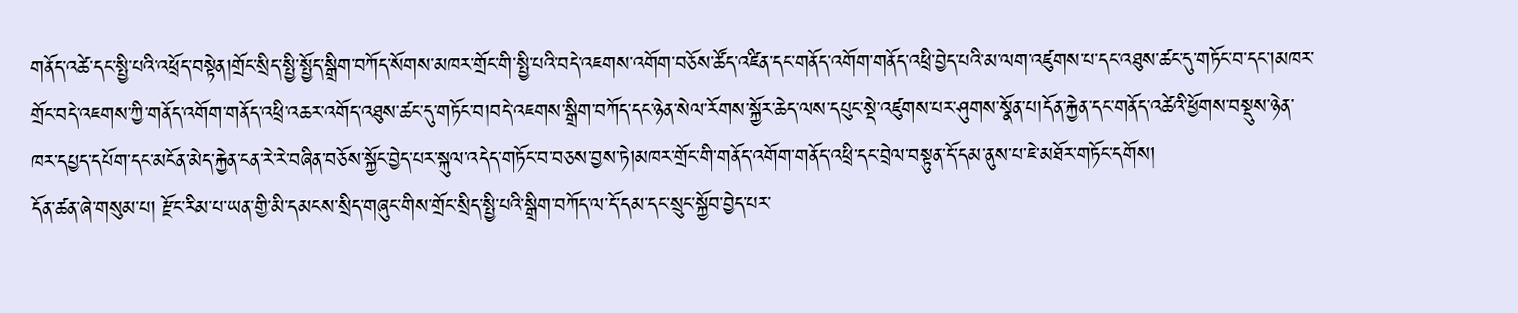གནོད་འཚེ་དང་སྤྱི་པའི་འཕྲོད་བསྟེན།གྲོང་སྲིད་སྤྱི་སྤྱོད་སྒྲིག་བཀོད་སོགས་མཁར་གྲོང་གི་སྤྱི་པའི་བདེ་འཇགས་འགོག་བཅོས་ཚོད་འཛིན་དང་གནོད་འགོག་གནོད་འཕྲི་བྱེད་པའི་མ་ལག་འཛུགས་པ་དང་འཐུས་ཚང་དུ་གཏོང་བ་དང་།མཁར་གྲོང་བདེ་འཇགས་ཀྱི་གནོད་འགོག་གནོད་འཕྲི་འཆར་འགོད་འཐུས་ཚང་དུ་གཏོང་བ།བདེ་འཇགས་སྒྲིག་བཀོད་དང་ཉེན་སེལ་རོགས་སྐྱོར་ཆེད་ལས་དཔུང་སྡེ་འཛུགས་པར་ཤུགས་སྣོན་པ།དོན་རྐྱེན་དང་གནོད་འཚེའི་ཕྱོགས་བསྡུས་ཉེན་ཁར་དཔྱད་དཔོག་དང་མངོན་མེད་རྐྱེན་ངན་རེ་རེ་བཞིན་བཅོས་སྐྱོང་བྱེད་པར་སྐུལ་འདེད་གཏོང་བ་བཅས་བྱས་ཏེ།མཁར་གྲོང་གི་གནོད་འགོག་གནོད་འཕྲི་དང་བྲེལ་བསྟུན་དོ་དམ་ནུས་པ་ཇེ་མཐོར་གཏོང་དགོས།
དོན་ཚན་ཞེ་གསུམ་པ། རྫོང་རིམ་པ་ཡན་གྱི་མི་དམངས་སྲིད་གཞུང་གིས་གྲོང་སྲིད་སྤྱི་པའི་སྒྲིག་བཀོད་ལ་དོ་དམ་དང་སྲུང་སྐྱོབ་བྱེད་པར་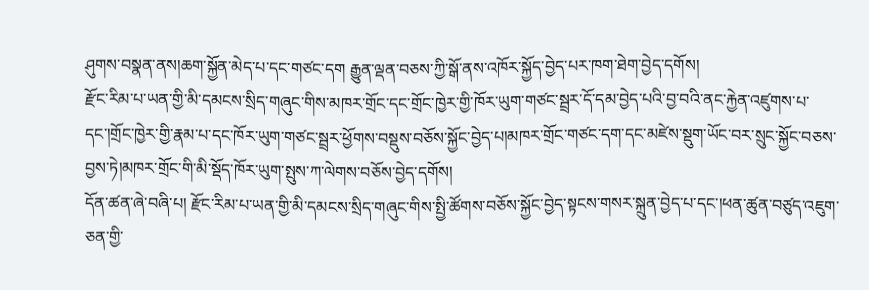ཤུགས་བསྣན་ནས།ཆག་སྐྱོན་མེད་པ་དང་གཙང་དག རྒྱུན་ལྡན་བཅས་ཀྱི་སྒོ་ནས་འཁོར་སྐྱོད་བྱེད་པར་ཁག་ཐེག་བྱེད་དགོས།
རྫོང་རིམ་པ་ཡན་གྱི་མི་དམངས་སྲིད་གཞུང་གིས་མཁར་གྲོང་དང་གྲོང་ཁྱེར་གྱི་ཁོར་ཡུག་གཙང་སྦྲར་དོ་དམ་བྱེད་པའི་བྱ་བའི་ནང་རྐྱེན་འཛུགས་པ་དང་།གྲོང་ཁྱེར་གྱི་རྣམ་པ་དང་ཁོར་ཡུག་གཙང་སྦྲར་ཕྱོགས་བསྡུས་བཅོས་སྐྱོང་བྱེད་པ།མཁར་གྲོང་གཙང་དག་དང་མཛེས་སྡུག་ཡོང་བར་སྲུང་སྐྱོང་བཅས་བྱས་ཏེ།མཁར་གྲོང་གི་མི་སྡོད་ཁོར་ཡུག་སྤུས་ཀ་ལེགས་བཅོས་བྱེད་དགོས།
དོན་ཚན་ཞེ་བཞི་པ། རྫོང་རིམ་པ་ཡན་གྱི་མི་དམངས་སྲིད་གཞུང་གིས་སྤྱི་ཚོགས་བཅོས་སྐྱོང་བྱེད་སྟངས་གསར་སྐྲུན་བྱེད་པ་དང་།ཕན་ཚུན་བཙུད་འཇུག་ཅན་གྱི་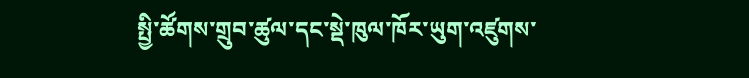སྤྱི་ཚོགས་གྲུབ་ཚུལ་དང་སྡེ་ཁུལ་ཁོར་ཡུག་འཛུགས་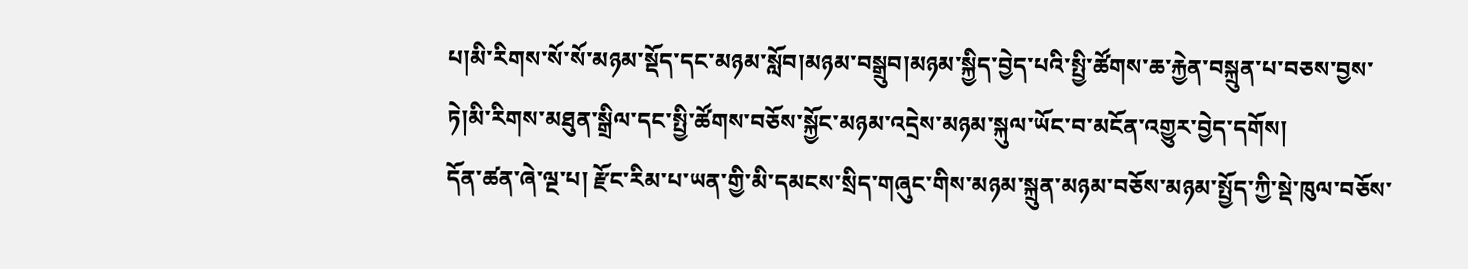པ།མི་རིགས་སོ་སོ་མཉམ་སྡོད་དང་མཉམ་སློབ།མཉམ་བསྒྲུབ།མཉམ་སྐྱིད་བྱེད་པའི་སྤྱི་ཚོགས་ཆ་རྐྱེན་བསྐྲུན་པ་བཅས་བྱས་ཏེ།མི་རིགས་མཐུན་སྒྲིལ་དང་སྤྱི་ཚོགས་བཅོས་སྐྱོང་མཉམ་འདྲེས་མཉམ་སྐུལ་ཡོང་བ་མངོན་འགྱུར་བྱེད་དགོས།
དོན་ཚན་ཞེ་ལྔ་པ། རྫོང་རིམ་པ་ཡན་གྱི་མི་དམངས་སྲིད་གཞུང་གིས་མཉམ་སྐྲུན་མཉམ་བཅོས་མཉམ་སྤྱོད་ཀྱི་སྡེ་ཁུལ་བཅོས་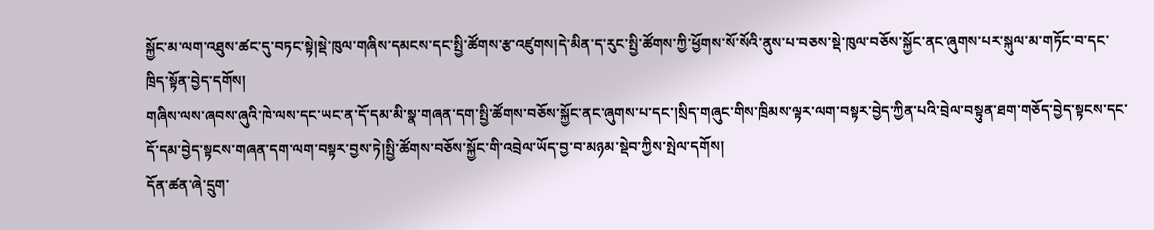སྐྱོང་མ་ལག་འཐུས་ཚང་དུ་བཏང་སྟེ།སྡེ་ཁུལ་གཞིས་དམངས་དང་སྤྱི་ཚོགས་རྩ་འཛུགས།དེ་མིན་ད་རུང་སྤྱི་ཚོགས་ཀྱི་ཕྱོགས་སོ་སོའི་ནུས་པ་བཅས་སྡེ་ཁུལ་བཅོས་སྐྱོང་ནང་ཞུགས་པར་སྐུལ་མ་གཏོང་བ་དང་ཁྲིད་སྟོན་བྱེད་དགོས།
གཞིས་ལས་ཞབས་ཞུའི་ཁེ་ལས་དང་ཡང་ན་དོ་དམ་མི་སྣ་གཞན་དག་སྤྱི་ཚོགས་བཅོས་སྐྱོང་ནང་ཞུགས་པ་དང་།སྲིད་གཞུང་གིས་ཁྲིམས་ལྟར་ལག་བསྟར་བྱེད་ཀྱིན་པའི་བྲེལ་བསྟུན་ཐག་གཅོད་བྱེད་སྟངས་དང་དོ་དམ་བྱེད་སྟངས་གཞན་དག་ལག་བསྟར་བྱས་ཏེ།སྤྱི་ཚོགས་བཅོས་སྐྱོང་གི་འབྲེལ་ཡོད་བྱ་བ་མཉམ་སྡེབ་ཀྱིས་སྤེལ་དགོས།
དོན་ཚན་ཞེ་དྲུག་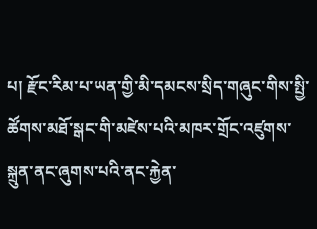པ། རྫོང་རིམ་པ་ཡན་གྱི་མི་དམངས་སྲིད་གཞུང་གིས་སྤྱི་ཚོགས་མཐོ་སྒང་གི་མཛེས་པའི་མཁར་གྲོང་འཛུགས་སྐྲུན་ནང་ཞུགས་པའི་ནང་རྐྱེན་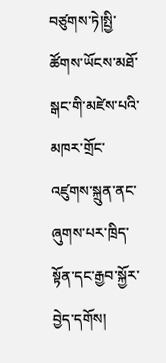བཙུགས་ཏེ།སྤྱི་ཚོགས་ཡོངས་མཐོ་སྒང་གི་མཛེས་པའི་མཁར་གྲོང་འཛུགས་སྐྲུན་ནང་ཞུགས་པར་ཁྲིད་སྟོན་དང་རྒྱབ་སྐྱོར་བྱེད་དགོས།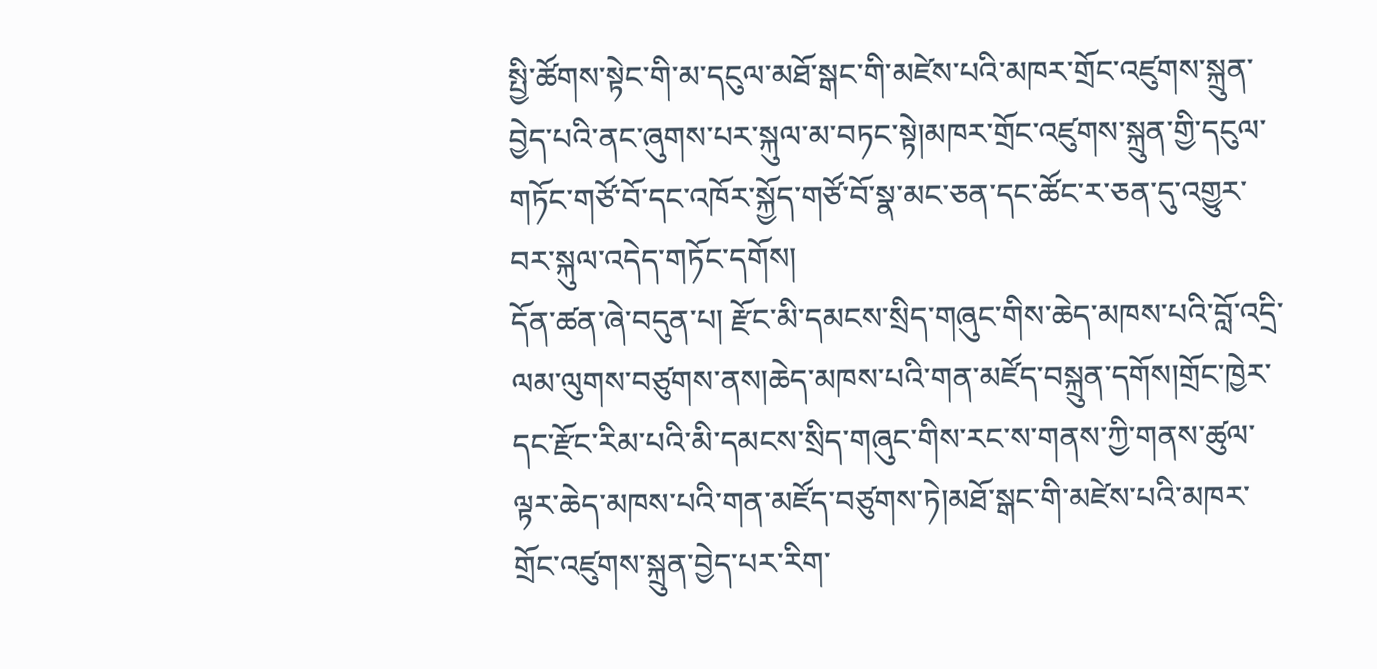སྤྱི་ཚོགས་སྟེང་གི་མ་དངུལ་མཐོ་སྒང་གི་མཛེས་པའི་མཁར་གྲོང་འཛུགས་སྐྲུན་བྱེད་པའི་ནང་ཞུགས་པར་སྐུལ་མ་བཏང་སྟེ།མཁར་གྲོང་འཛུགས་སྐྲུན་གྱི་དངུལ་གཏོང་གཙོ་བོ་དང་འཁོར་སྐྱོད་གཙོ་བོ་སྣ་མང་ཅན་དང་ཚོང་ར་ཅན་དུ་འགྱུར་བར་སྐུལ་འདེད་གཏོང་དགོས།
དོན་ཚན་ཞེ་བདུན་པ། རྫོང་མི་དམངས་སྲིད་གཞུང་གིས་ཆེད་མཁས་པའི་བློ་འདྲི་ལམ་ལུགས་བཙུགས་ནས།ཆེད་མཁས་པའི་གན་མཛོད་བསྐྲུན་དགོས།གྲོང་ཁྱེར་དང་རྫོང་རིམ་པའི་མི་དམངས་སྲིད་གཞུང་གིས་རང་ས་གནས་ཀྱི་གནས་ཚུལ་ལྟར་ཆེད་མཁས་པའི་གན་མཛོད་བཙུགས་ཏེ།མཐོ་སྒང་གི་མཛེས་པའི་མཁར་གྲོང་འཛུགས་སྐྲུན་བྱེད་པར་རིག་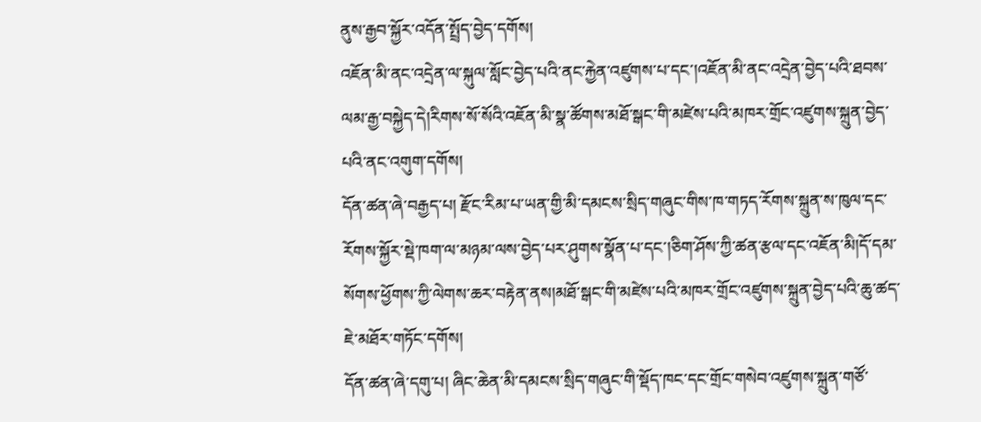ནུས་རྒྱབ་སྐྱོར་འདོན་སྤྲོད་བྱེད་དགོས།
འཇོན་མི་ནང་འདྲེན་ལ་སྐུལ་སློང་བྱེད་པའི་ནང་རྐྱེན་འཛུགས་པ་དང་།འཇོན་མི་ནང་འདྲེན་བྱེད་པའི་ཐབས་ལམ་རྒྱ་བསྐྱེད་དེ།རིགས་སོ་སོའི་འཇོན་མི་སྣ་ཚོགས་མཐོ་སྒང་གི་མཛེས་པའི་མཁར་གྲོང་འཛུགས་སྐྲུན་བྱེད་པའི་ནང་འགུག་དགོས།
དོན་ཚན་ཞེ་བརྒྱད་པ། རྫོང་རིམ་པ་ཡན་གྱི་མི་དམངས་སྲིད་གཞུང་གིས་ཁ་གཏད་རོགས་སྐྲུན་ས་ཁུལ་དང་རོགས་སྐྱོར་སྡེ་ཁག་ལ་མཉམ་ལས་བྱེད་པར་ཤུགས་སྣོན་པ་དང་།ཅིག་ཤོས་ཀྱི་ཚན་རྩལ་དང་འཇོན་མི།དོ་དམ་སོགས་ཕྱོགས་ཀྱི་ལེགས་ཆར་བརྟེན་ནས།མཐོ་སྒང་གི་མཛེས་པའི་མཁར་གྲོང་འཛུགས་སྐྲུན་བྱེད་པའི་ཆུ་ཚད་ཇེ་མཐོར་གཏོང་དགོས།
དོན་ཚན་ཞེ་དགུ་པ། ཞིང་ཆེན་མི་དམངས་སྲིད་གཞུང་གི་སྡོད་ཁང་དང་གྲོང་གསེབ་འཛུགས་སྐྲུན་གཙོ་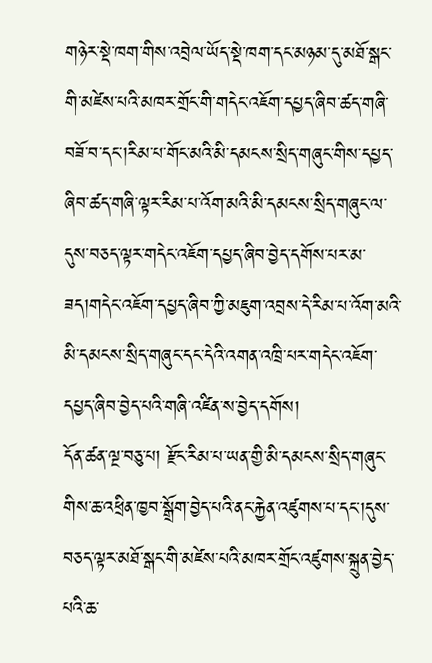གཉེར་སྡེ་ཁག་གིས་འབྲེལ་ཡོད་སྡེ་ཁག་དང་མཉམ་དུ་མཐོ་སྒང་གི་མཛེས་པའི་མཁར་གྲོང་གི་གདེང་འཇོག་དཔྱད་ཞིབ་ཚད་གཞི་བཟོ་བ་དང་།རིམ་པ་གོང་མའི་མི་དམངས་སྲིད་གཞུང་གིས་དཔྱད་ཞིབ་ཚད་གཞི་ལྟར་རིམ་པ་འོག་མའི་མི་དམངས་སྲིད་གཞུང་ལ་དུས་བཅད་ལྟར་གདེང་འཇོག་དཔྱད་ཞིབ་བྱེད་དགོས་པར་མ་ཟད།གདེང་འཇོག་དཔྱད་ཞིབ་ཀྱི་མཇུག་འབྲས་དེ་རིམ་པ་འོག་མའི་མི་དམངས་སྲིད་གཞུང་དང་དེའི་འགན་འཁྲི་པར་གདེང་འཇོག་དཔྱད་ཞིབ་བྱེད་པའི་གཞི་འཛིན་ས་བྱེད་དགོས།
དོན་ཚན་ལྔ་བཅུ་པ། རྫོང་རིམ་པ་ཡན་གྱི་མི་དམངས་སྲིད་གཞུང་གིས་ཆ་འཕྲིན་ཁྱབ་སྒྲོག་བྱེད་པའི་ནང་རྐྱེན་འཛུགས་པ་དང་།དུས་བཅད་ལྟར་མཐོ་སྒང་གི་མཛེས་པའི་མཁར་གྲོང་འཛུགས་སྐྲུན་བྱེད་པའི་ཆ་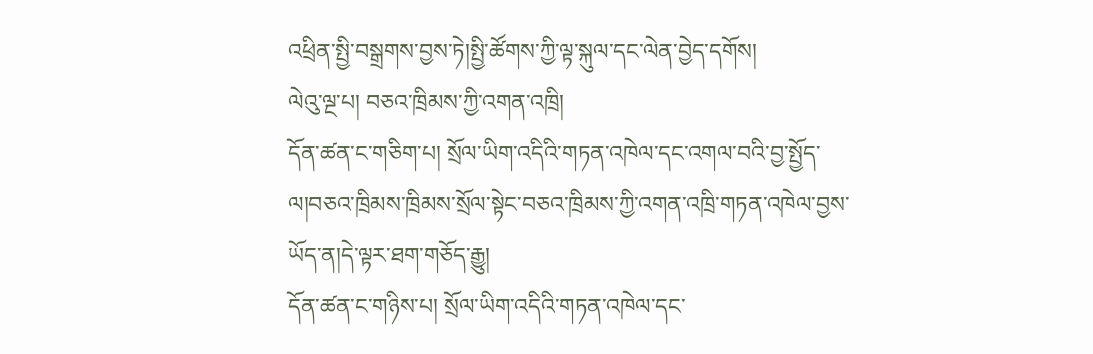འཕྲིན་སྤྱི་བསྒྲགས་བྱས་ཏེ།སྤྱི་ཚོགས་ཀྱི་ལྟ་སྐུལ་དང་ལེན་བྱེད་དགོས།
ལེའུ་ལྔ་པ། བཅའ་ཁྲིམས་ཀྱི་འགན་འཁྲི།
དོན་ཚན་ང་གཅིག་པ། སྲོལ་ཡིག་འདིའི་གཏན་འཁེལ་དང་འགལ་བའི་བྱ་སྤྱོད་ལ།བཅའ་ཁྲིམས་ཁྲིམས་སྲོལ་སྟེང་བཅའ་ཁྲིམས་ཀྱི་འགན་འཁྲི་གཏན་འཁེལ་བྱས་ཡོད་ན།དེ་ལྟར་ཐག་གཅོད་རྒྱུ།
དོན་ཚན་ང་གཉིས་པ། སྲོལ་ཡིག་འདིའི་གཏན་འཁེལ་དང་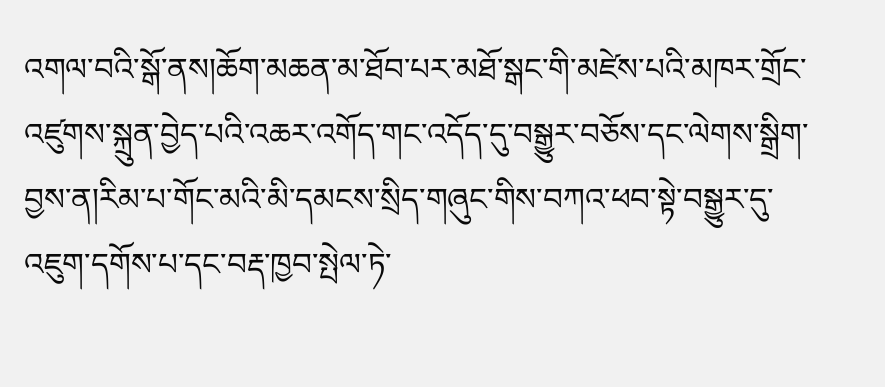འགལ་བའི་སྒོ་ནས།ཆོག་མཆན་མ་ཐོབ་པར་མཐོ་སྒང་གི་མཛེས་པའི་མཁར་གྲོང་འཛུགས་སྐྲུན་བྱེད་པའི་འཆར་འགོད་གང་འདོད་དུ་བསྒྱུར་བཅོས་དང་ལེགས་སྒྲིག་བྱས་ན།རིམ་པ་གོང་མའི་མི་དམངས་སྲིད་གཞུང་གིས་བཀའ་ཕབ་སྟེ་བསྒྱུར་དུ་འཇུག་དགོས་པ་དང་བརྡ་ཁྱབ་སྤེལ་ཏེ་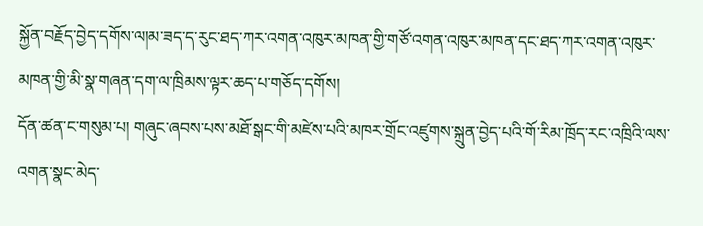སྐྱོན་བརྗོད་བྱེད་དགོས་ལ།མ་ཟད་ད་རུང་ཐད་ཀར་འགན་འཁུར་མཁན་གྱི་གཙོ་འགན་འཁུར་མཁན་དང་ཐད་ཀར་འགན་འཁུར་མཁན་གྱི་མི་སྣ་གཞན་དག་ལ་ཁྲིམས་ལྟར་ཆད་པ་གཅོད་དགོས།
དོན་ཚན་ང་གསུམ་པ། གཞུང་ཞབས་པས་མཐོ་སྒང་གི་མཛེས་པའི་མཁར་གྲོང་འཛུགས་སྐྲུན་བྱེད་པའི་གོ་རིམ་ཁྲོད་རང་འཁྲིའི་ལས་འགན་སྣང་མེད་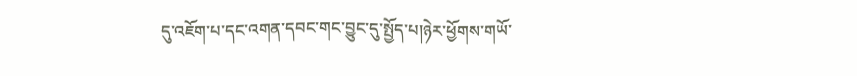དུ་འཇོག་པ་དང་འགན་དབང་གང་བྱུང་དུ་སྤྱོད་པ།ཉེར་ཕྱོགས་གཡོ་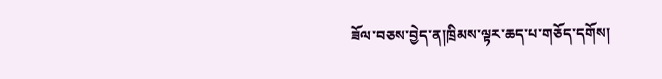ཟོལ་བཅས་བྱེད་ན།ཁྲིམས་ལྟར་ཆད་པ་གཅོད་དགོས།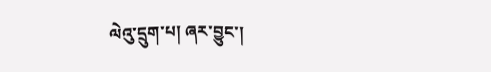ལེའུ་དྲུག་པ། ཞར་བྱུང་།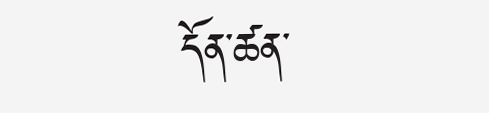དོན་ཚན་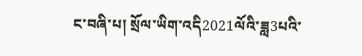ང་བཞི་པ། སྲོལ་ཡིག་འདི2021ལོའི་ཟླ3པའི་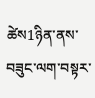ཚེས1ཉིན་ནས་བཟུང་ལག་བསྟར་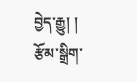བྱེད་རྒྱུ། །
རྩོམ་སྒྲིག་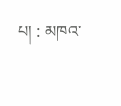པ། : མཁའ་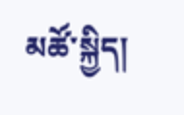མཚོ་སྐྱིད།